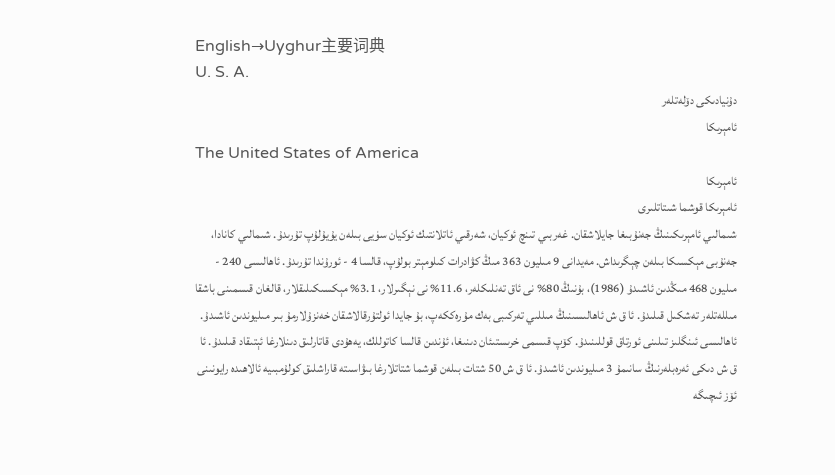English→Uyghur主要词典
U. S. A.
دۇنيادىكى دۆلەتلەر
ئامېرىكا
The United States of America
ئامېرىكا
ئامېرىكا قوشما شىتاتلىرى
شىمالىي ئامېرىكىنىڭ جەنۇبىغا جايلاشقان. غەربىي تىنچ ئوكيان، شەرقىي ئاتلانتىك ئوكيان سۈيى بىلەن يۇيۇلۇپ تۇرىدۇ. شىمالىي كانادا، جەنۇبى مېكسىكا بىلەن چېگرىداش. مەيدانى 9 مىليون 363 مىڭ كۋادرات كىلومېتر بولۇپ، قالسا 4 - ئورۇندا تۇرىدۇ. ئاھالىسى 240 - مىليون 468 مىڭدىن ئاشىدۇ (1986)، بۇنىڭ 80% نى ئاق تەنلىكلەر، 11.6% نى نېگىرلار، 3.1% مېكسىكىلىقلار، قالغان قىسمىنى باشقا مىللەتلەر تەشكىل قىلىدۇ. ئا ق ش ئاھالىسىنىڭ مىللىي تەركىبى بەك مۇرەككەپ، بۇ جايدا ئولتۇرقالاشقان خەنزۇلارمۇ بىر مىليوندىن ئاشىدۇ. ئاھالىسى ئىنگلىز تىلىنى ئورتاق قوللىنىدۇ. كۆپ قىسمى خرىستىئان دىنىغا، ئۇندىن قالسا كاتوللك، يەھۇدى قاتارلىق دىنلارغا ئېتىقاد قىلىدۇ. ئا ق ش دىكى ئەرەبلەرنىڭ سانىمۇ 3 مىليوندىن ئاشىدۇ. ئا ق ش 50 شتات بىلەن قوشما شتاتلارغا بىۋاسىتە قاراشلىق كولۇمبىيە ئالاھىدە رايونىنى ئۆز ئىچىگە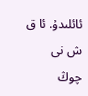ئائلىدۇ. ئا ق ش نى چوڭ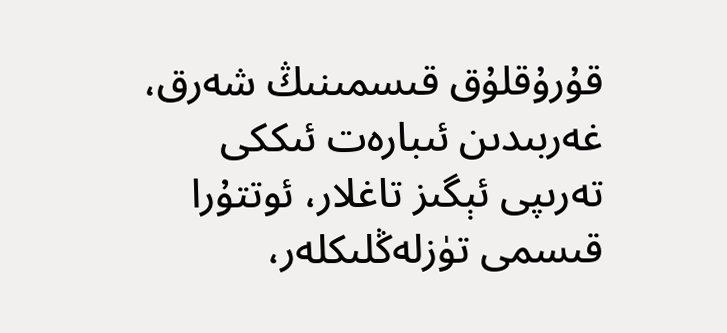قۇرۇقلۇق قىسمىنىڭ شەرق، غەربىدىن ئىبارەت ئىككى تەرىپى ئېگىز تاغلار، ئوتتۇرا قىسمى تۈزلەڭلىكلەر،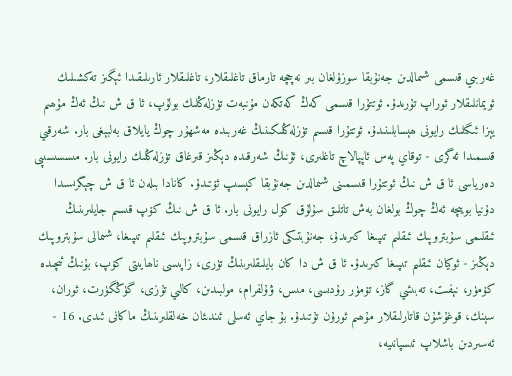غەربىي قىسمى شىمالدىن جەنۇبقا سوزۇلغان بىر نەچچە تارماق تاغلىقلار، تاغلىقلار ئارىلىقىدا ئېگىز تەكشىلىك ئويمانلىقلار ئوراپ تۇرىدۇ. ئوتتۇرا قىسمى كەڭ كەتكەن مۇنبەت تۈزلەڭلىك بولۇپ، ئا ق ش نىڭ ئەڭ مۇھىم يېزا ئىگىلىك رايونى ھېسابلىنىدۇ. ئوتتۇرا قىسىم تۈزلەڭلىكىنىڭ غەربىدە مەشھۇر چوڭ يايلاق بەلبېغى بار. شەرقىي قىسمىدا ئەگرى - توقاي پەس ئاپپالاچ تاغلىرى، ئۇنىڭ شەرقىدە دېڭىز قىرغاق تۈزلەڭلىك رايونى بار. مىسسىسىپى دەرياسى ئا ق ش نىڭ ئوتتۇرا قىسمىنى شىمالدىن جەنۇبقا كېسىپ ئۆتىدۇ. كانادا بىلەن ئا ق ش چېگرىسىدا دۇنيا بويىچە ئەڭ چوڭ بولغان بەش تاتلىق سۇلۇق كۆل رايونى بار. ئا ق ش نىڭ كۆپ قىسىم جايلىرىنىڭ ئىقلىمى سۇبتروپىك ئىقلىم تىپىغا كىرىدۇ، جەنۇبتىكى ئازراق قىسمى سۇبتروپىك ئىقلىم تىپىغا، شىمالى سۇبتروپىك دېڭىز - ئوكيان ئىقلىم تىپىغا كىرىدۇ. ئا ق ش دا كان بايلىقلىرىنىڭ تۈرى، زاپىسى ناھايىتى كۆپ، بۇنىڭ ئىچىدە كۆمۈر، نېفىت، تەبىئىي گاز، تۆمۈر رۇدىسى، مىس، ۋۇلفرام، مولبىدىن، كالىي تۇزى، گۈڭگۈرت، ئوران، سېنك، قوغۇشۇن قاتارلىقلار مۇھىم ئورۇن تۇتىدۇ. بۇ جاي ئەسلى ئىندىئان خەلقلىرىنىڭ ماكانى ئىدى. 16 - ئەسىردىن باشلاپ ئىسپانىيە،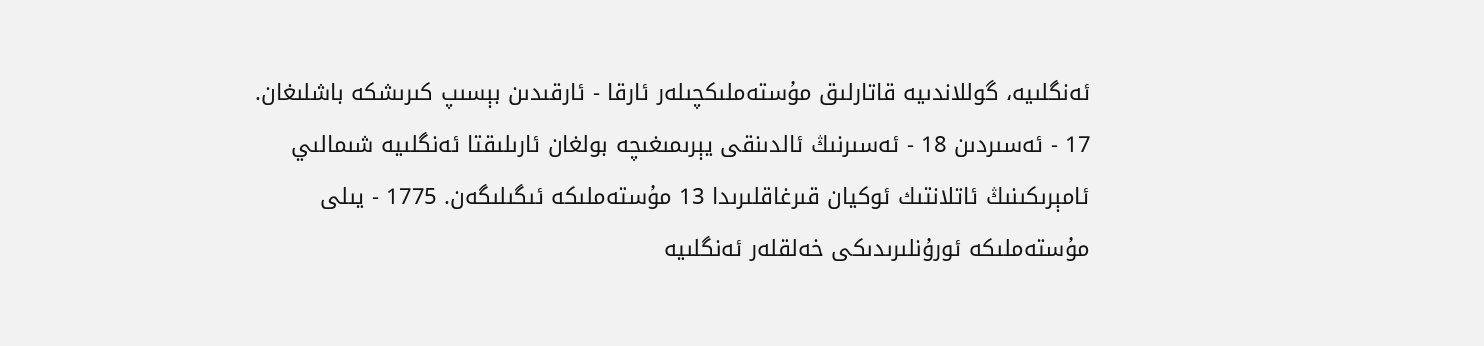ئەنگلىيە، گوللاندىيە قاتارلىق مۇستەملىكچىلەر ئارقا - ئارقىدىن بېسىپ كىرىشكە باشلىغان. 17 - ئەسىردىن 18 - ئەسىرنىڭ ئالدىنقى يېرىمىغىچە بولغان ئارىلىقتا ئەنگلىيە شىمالىي ئامېرىكىنىڭ ئاتلانتىك ئوكيان قىرغاقلىرىدا 13 مۇستەملىكە ئىگىلىگەن. 1775 - يىلى مۇستەملىكە ئورۇنلىرىدىكى خەلقلەر ئەنگلىيە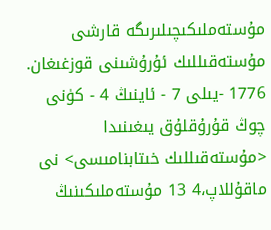مۇستەملىكىچىلىرىگە قارشى مۇستەقىللىك ئۇرۇشىنى قوزغىغان. 1776 -يىلى 7 - ئاينىڭ 4 - كۈنى چوڭ قۇرۇقلۇق يىغىنىدا <مۇستەقىللىك خىتابنامىسى> نى ماقۇللاپ،4 13 مۇستەملىكىنىڭ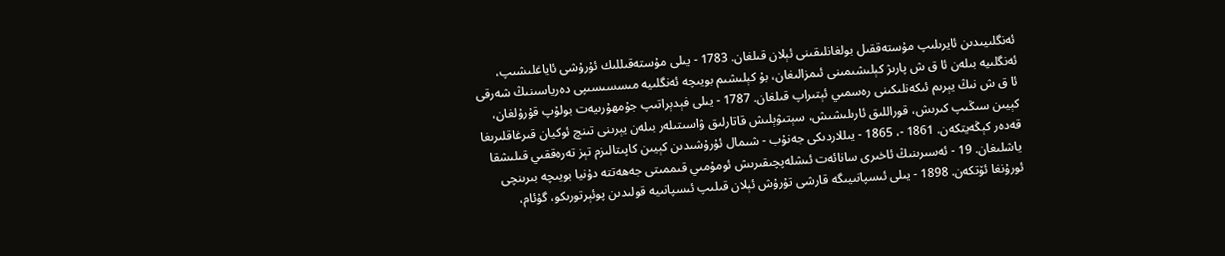ئەنگلىيىدىن ئايرىلىپ مۇستەققىل بولغانلىقىنى ئېلان قىلغان. 1783 - يىلى مۇستەقىللىك ئۇرۇشى ئاياغلىشىپ، ئەنگلىيە بىلەن ئا ق ش پارىژ كېلىشىمىنى ئىمزالىغان، بۇ كېلىشىم بويىچە ئەنگلىيە مىسسىسىپى دەرياسىنىڭ شەرقى ئا ق ش نىڭ يېرىم ئىكەنلىكىنى رەسمىي ئېتىراپ قىلغان. 1787 - يىلى فېدېراتىپ جۇمھۇرىيەت بولۇپ قۇرۇلغان، كېيىن سىڭىپ كىرىش، قوراللىق ئارىلىشىش، سېتىۋېلىش قاتارلىق ۋاسىتىلەر بىلەن يېرىنى تىنچ ئوكيان قىرغاقلىرىغا قەدەر كېڭەيتكەن. 1861 -، 1865 - يىللاردىكى جەنۇب - شىمال ئۇرۇشىدىن كېيىن كاپىتالىزم تېز تەرەققىي قىلىشقا ياشلىغان. 19 - ئەسىرىنىڭ ئاخىرى سانائەت ئىشلەپچىقىرىش ئومۇمىي قىممىتى جەھەتتە دۇنيا بويىچە بىرىنچى ئورۇنغا ئۆتكەن. 1898 - يىلى ئىسپانىيىگە قارشى تۇرۇش ئېلان قىلىپ ئىسپانىيە قولىدىن پوئېرتورىكو، گۇئام،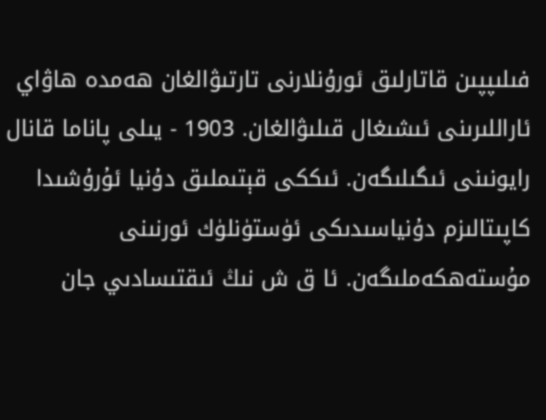فىلىپپىن قاتارلىق ئورۇنلارنى تارتىۋالغان ھەمدە ھاۋاي ئاراللىرىنى ئىشىغال قىلىۋالغان. 1903 - يىلى پاناما قانال رايونىنى ئىگىلىگەن. ئىككى قېتىملىق دۇنيا ئۇرۇشىدا كاپىتالىزم دۇنياسىدىكى ئۈستۈنلۈك ئورنىنى مۇستەھكەملىگەن. ئا ق ش نىڭ ئىقتىسادىي جان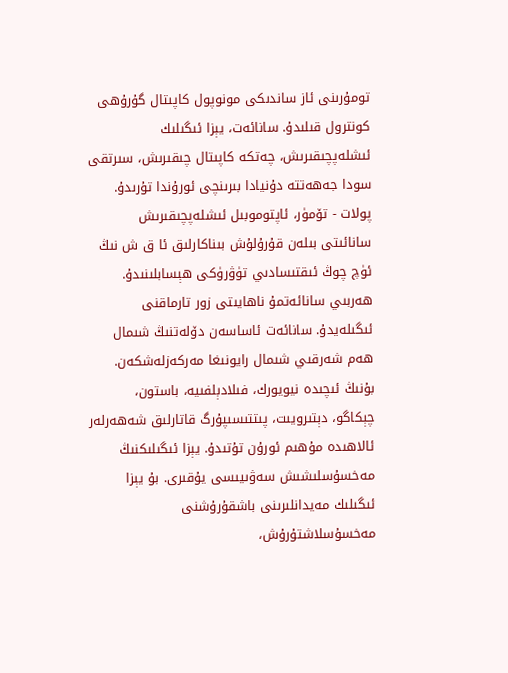تومۇرىنى ئاز ساندىكى مونوپول كاپىتال گۇرۇھى كونترول قىلىدۇ. سانائەت، يېزا ئىگىلىك ئىشلەپچىقىرىش، چەتكە كاپىتال چىقىرىش، سىرتقى سودا جەھەتتە دۇنيادا بىرىنچى ئورۇندا تۇرىدۇ. پولات - تۆمۈر، ئاپتوموبىل ئىشلەپچىقىرىش سانائىتى بىلەن قۇرۇلۇش بىناكارلىق ئا ق ش نىڭ ئۈچ چوڭ ئىقتىسادىي تۈۋرۈكى ھېسابلىنىدۇ. ھەربىي سانائەتمۇ ناھايىتى زور تارماقنى ئىگىلەيدۇ. سانائەت ئاساسەن دۆلەتنىڭ شىمال ھەم شەرقىي شىمال رايونىغا مەركەزلەشكەن. بۇنىڭ ئىچىدە نيويورك، فىلادېلفىيە، باستون، چېكاگو، دېتىرويىت، پىتتىسىپۇرگ قاتارلىق شەھەرلەر ئالاھىدە مۇھىم ئورۇن تۇتىدۇ. يېزا ئىگىلىكنىڭ مەخسۇسلىشىش سەۋىيىسى يۇقىرى. بۇ يېزا ئىگىلىك مەيدانلىرىنى باشقۇرۇشنى مەخسۇسلاشتۇرۇش،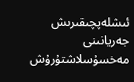ئىشلەپچىقىرىش جەريانىنى مەخسۇسلاشتۇرۇش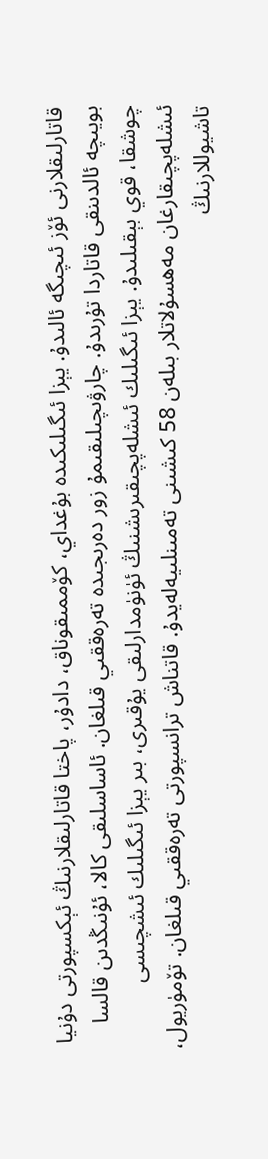قاتارلىقلارنى ئۆز ئىچىگە ئالىدۇ. يېزا ئىگىلىكىدە بۇغداي، كۆممىقوناق، دادۇر، پاختا قاتارلىقلارنىڭ ئېكسپورتى دۇنيا بويىچە ئالدىنقى قاتاردا تۇرىدۇ. چارۋىچىلىقىمۇ زور دەرىجىدە تەرەققىي قىلغان. ئاساسلىقى كالا، ئۇنىڭدىن قالسا چوشقا، قوي بېقىلىدۇ. يېزا ئىگىلىك ئىشلەپچىقىرىشنىڭ ئۈنۈمدارلىقى يۇقىرى، بىر يېزا ئىگىلىك ئىشچىسى ئىشلەپچىقارغان مەھسۇلاتلار بىلەن 58 كىشىنى تەمىنلىيەلەيدۇ. قاتناش ترانسپورتى تەرەققىي قىلغان. تۆمۈريول، تاشيوللارنىڭ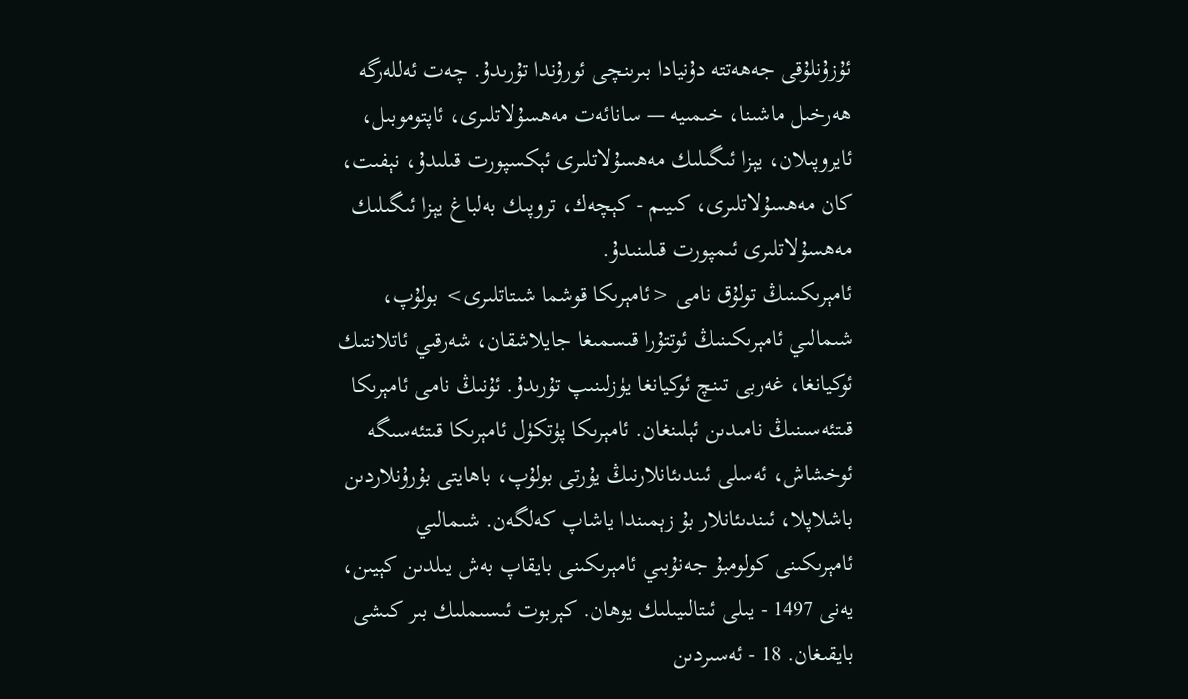ئۇزۇنلۇقى جەھەتتە دۇنيادا بىرىنچى ئورۇندا تۇرىدۇ. چەت ئەللەرگە ھەرخىل ماشىنا، خىمىيە — سانائەت مەھسۇلاتلىرى، ئاپتوموبىل، ئايروپىلان، يېزا ئىگىلىك مەھسۇلاتلىرى ئېكسپورت قىلىدۇ، نېفىت، كان مەھسۇلاتلىرى، كىيىم - كېچەك، تروپىك بەلباغ يېزا ئىگىلىك مەھسۇلاتلىرى ئىمپورت قىلىنىدۇ.
ئامېرىكىنىڭ تولۇق نامى <ئامېرىكا قوشما شىتاتلىرى> بولۇپ، شىمالىي ئامېرىكىنىڭ ئوتتۇرا قىسمىغا جايلاشقان، شەرقىي ئاتلانتىك ئوكيانغا، غەربى تىنچ ئوكيانغا يۈزلىنىپ تۇرىدۇ. ئۇنىڭ نامى ئامېرىكا قىتئەسىنىڭ نامىدىن ئېلىنغان. ئامېرىكا پۈتكۈل ئامېرىكا قىتئەسىگە ئوخشاش، ئەسلى ئىندىئانلارنىڭ يۇرتى بولۇپ، باھايتى بۇرۇنلاردىن باشلاپلا، ئىندىئانلار بۇ زېمىندا ياشاپ كەلگەن. شىمالىي ئامېرىكىنى كولومبۇ جەنۇبىي ئامېرىكىنى بايقاپ بەش يىلدىن كېيىن، يەنى 1497 - يىلى ئىتالىيىلىك يوھان. كېربوت ئىسىملىك بىر كىشى بايقىغان. 18 - ئەسىردىن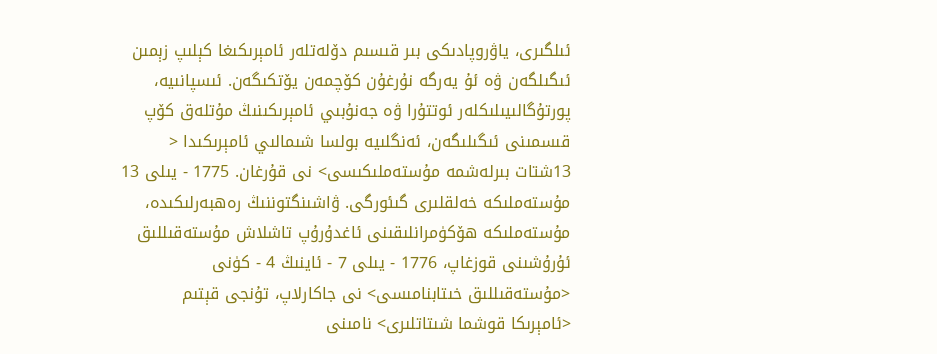ئىلگىرى، ياۋروپادىكى بىر قىسىم دۆلەتلەر ئامېرىكىغا كېلىپ زېمىن ئىگىلگەن ۋە ئۇ يەرگە نۇرغۇن كۆچمەن يۆتكىگەن. ئىسپانىيە، پورتۇگالىيىلىكلەر ئوتتۇرا ۋە جەنۇبىي ئامېرىكىنىڭ مۇتلەق كۆپ قىسمىنى ئىگىلىگەن، ئەنگلىيە بولسا شىمالىي ئامېرىكىدا < 13شتات بىرلەشمە مۇستەملىكىسى> نى قۇرغان. 1775 - يىلى 13 مۇستەملىكە خەلقلىرى گىئورگى. ۋاشىنگتوننىڭ رەھبەرلىكىدە، مۇستەملىكە ھۆكۈمرانلىقىنى ئاغدۇرۇپ تاشلاش مۇستەقىللىق ئۇرۇشىنى قوزغاپ، 1776 - يىلى 7 - ئاينىڭ 4 - كۈنى <مۇستەقىللىق خىتابنامىسى> نى جاكارلاپ، تۇنجى قېتىم <ئامېرىكا قوشما شىتاتلىرى> نامىنى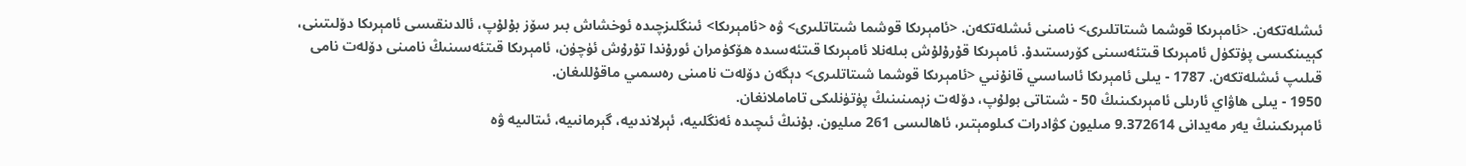ئىشلەتكەن. <ئامېرىكا قوشما شىتاتلىرى> نامىنى ئىشلەتكەن. <ئامېرىكا قوشما شىتاتلىرى> ۋە <ئامېرىكا> ئىنگلىزچىدە ئوخشاش بىر سۆز بۇلۇپ، ئالدىنقىسى ئامېرىكا دۆلىتىنى، كېيىنكىسى پۈتكۈل ئامېرىكا قىتئەسىنى كۆرسىتىدۇ. ئامېرىكا قۇرۇلۇش بىلەنلا ئامېرىكا قىتئەسىدە ھۆكۈمران ئورۇندا تۇرۇش ئۈچۈن، ئامېرىكا قىتئەسىنىڭ نامىنى دۆلەت نامى قىلىپ ئىشلەتكەن. 1787 - يىلى ئامېرىكا ئاساسىي قانۇنىي <ئامېرىكا قوشما شىتاتلىرى> دېگەن دۆلەت نامىنى رەسمىي ماقۇللىغان.
1950 - يىلى ھاۋاي ئارىلى ئامېرىكىنىڭ 50 - شىتاتى بولۇپ، دۆلەت زېمىنىنىڭ پۈتۈنلىكى تاماملانغان.
ئامېرىكىنىڭ يەر مەيدانى 9.372614 مىليون كۋادرات كىلومېتىر، ئاھالىسى 261 مىليون. بۇنىڭ ئىچىدە ئەنگلىيە، ئېرلاندىيە، گېرمانىيە، ئىتالىيە ۋە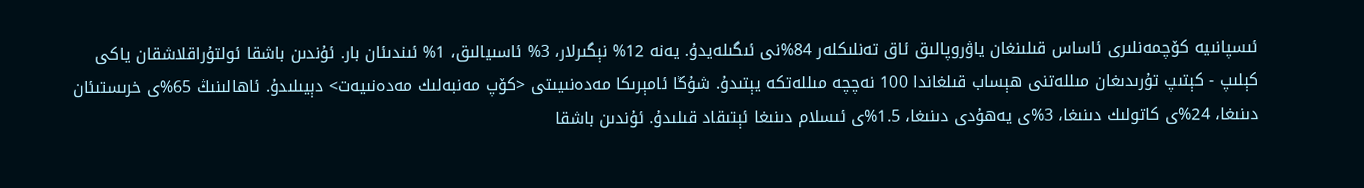ئىسپانىيە كۆچمەنلىرى ئاساس قىلىنغان ياۋروپالىق ئاق تەنلىكلەر 84%نى ئىگىلەيدۇ. يەنە 12% نېگىرلار، 3% ئاسىيالىق، 1% ئىندىئان بار. ئۇندىن باشقا ئولتۇراقلاشقان ياكى كېلىپ - كېتىپ تۇرىدىغان مىللەتنى ھېساب قىلغاندا 100 نەچچە مىللەتكە يېتىدۇ. شۇڭا ئامېرىكا مەدەنىيىتى <كۆپ مەنبەلىك مەدەنىيەت> دېيىلىدۇ. ئاھالىنىڭ 65%ى خرىستىئان دىنىغا، 24%ى كاتولىك دىنىغا، 3%ى يەھۇدى دىنىغا، 1.5%ى ئىسلام دىنىغا ئېتىقاد قىلىدۇ. ئۇندىن باشقا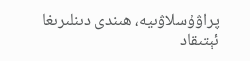پراۋۇسلاۋىيە، ھىندى دىنلىرىغا ئېتىقاد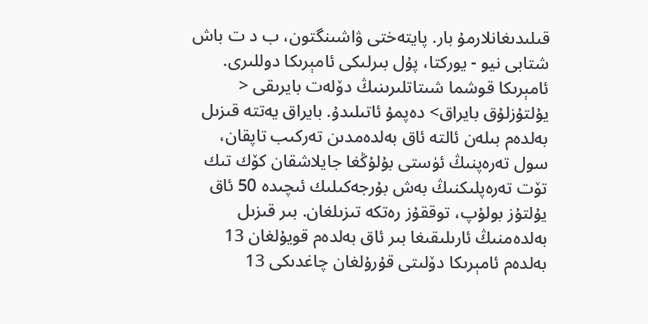قىلىدىغانلارمۇ بار. پايتەختى ۋاشىنگتون، ب د ت باش شتابى نيو - يوركتا، پۇل بىرلىكى ئامېرىكا دوللىرى.
ئامېرىكا قوشما شىتاتلىرىنىڭ دۆلەت بايرىقى < يۇلتۇزلۇق بايراق> دەپمۇ ئاتىلىدۇ. بايراق يەتتە قىزىل بەلدەم بىلەن ئالتە ئاق بەلدەمدىن تەركىب تاپقان، سول تەرەپنىڭ ئۈستى بۇلۇڭغا جايلاشقان كۆك تىك تۆت تەرەپلىكنىڭ بەش بۇرجەكىلىك ئىچىدە 50 ئاق يۇلتۇز بولۇپ، توققۇز رەتكە تىزىلغان. بىر قىزىل بەلدەمنىڭ ئارىلىقىغا بىر ئاق بەلدەم قويۇلغان 13 بەلدەم ئامېرىكا دۆلىتى قۇرۇلغان چاغدىكى 13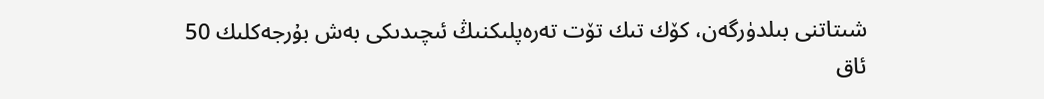شىتاتنى بىلدۈرگەن، كۆك تىك تۆت تەرەپلىكنىڭ ئىچىدىكى بەش بۇرجەكلىك 50 ئاق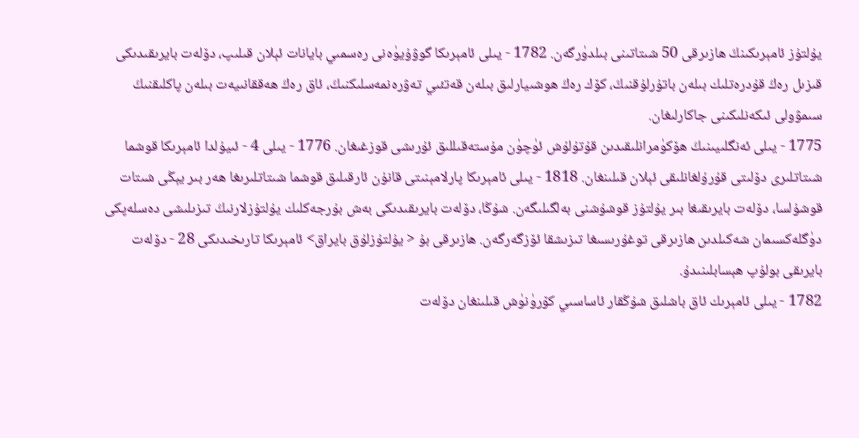يۇلتۇز ئامېرىكىنڭ ھازىرقى 50 شىتاتىنى بىلدۈرگەن. 1782 - يىلى ئامېرىكا گوۋۇيۈەنى رەسمىي بايانات ئېلان قىلىپ، دۆلەت بايرىقىدىكى قىزىل رەڭ قۇدرەتلىك بىلەن باتۇرلۇقنىڭ، كۆك رەڭ ھوشىيارلىق بىلەن قەتئىي تەۋرەنمەسلىكنىڭ، ئاق رەڭ ھەققانىيەت بىلەن پاكلىقنىڭ سىمۋولى ئىكەنلىكىنى جاكارلىغان.
1775 - يىلى ئەنگلىيىنىڭ ھۆكۈمرانلىقىدىن قۇتۇلۇش ئۈچۈن مۇستەقىللىق ئۇرىشى قوزغىغان. 1776 - يىلى 4 - ئىيۇلدا ئامېرىكا قوشما شىتاتلىرى دۆلىتى قۇرۇلغانلىقى ئېلان قىلىنغان. 1818 - يىلى ئامېرىكا پارلامېنىتى قانۇن ئارقىلىق قوشما شىتاتلىرىغا ھەر بىر يېڭى شىتات قوشۇلسا، دۆلەت بايرىقىغا بىر يۇلتۇز قوشۇشنى بەلگىلىگەن. شۇڭا، دۆلەت بايرىقىدىكى بەش بۇرجەكلىك يۇلتۇزلارنىڭ تىزىلىشى دەسلەپكى دۈگلەكسىمان شەكىلدىن ھازىرقى توغۇرىسىغا تىزىشقا ئۆزگەرگەن. ھازىرقى بۇ < يۇلتۇزلۇق بايراق> ئامېرىكا تارىخىدىكى 28 - دۆلەت بايرىقى بولۇپ ھېسابلىنىدۇ.
1782 - يىلى ئامېرىك ئاق باشلىق شۇڭقار ئاساسىي كۆرۈنۈش قىلىنغان دۆلەت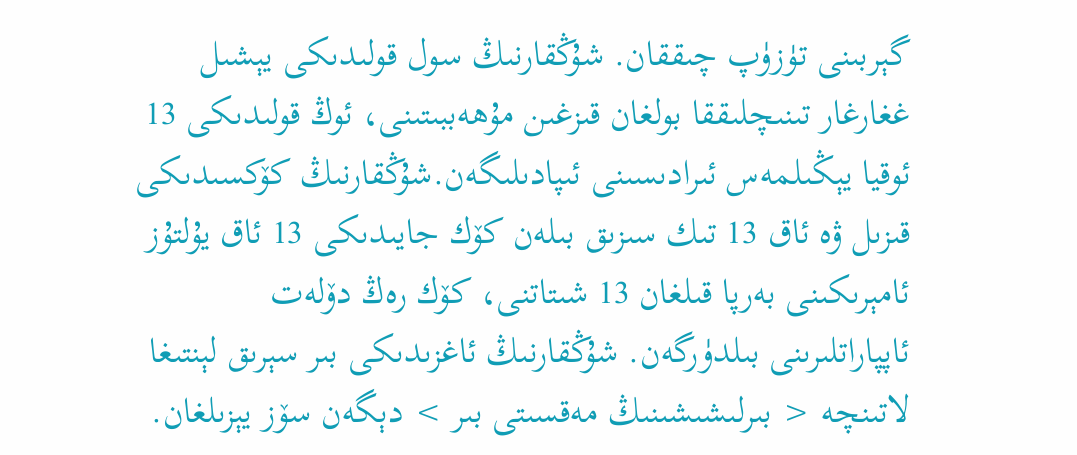گېربىنى تۈزۈپ چىققان. شۇڭقارنىڭ سول قولىدىكى يېشىل غغارغار تىنىچلىققا بولغان قىزغىن مۇھەببىتىنى، ئوڭ قولىدىكى 13 ئوقيا يېڭىلمەس ئىرادىسىنى ئىپادىلىگەن.شۇڭقارنىڭ كۆكسىدىكى قىزىل ۋە ئاق 13 تىك سىزىق بىلەن كۆك جايىدىكى 13 ئاق يۇلتۇز ئامېرىكىنى بەرپا قىلغان 13 شىتاتنى، كۆك رەڭ دۆلەت ئاپپاراتلىرىنى بىلدۈرگەن. شۇڭقارنىڭ ئاغزىدىكى بىر سېرىق لېنتىغا لاتىنچە < بىرلىشىشىنىڭ مەقسىتى بىر > دېگەن سۆز يېزىلغان.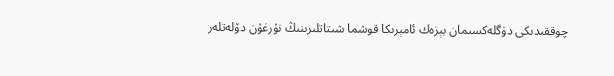چوققىدىكى دۈگلەكسىمان بېزەك ئامېرىكا قوشما شىتاتلىرىنىڭ نۇرغۇن دۆلەتلەر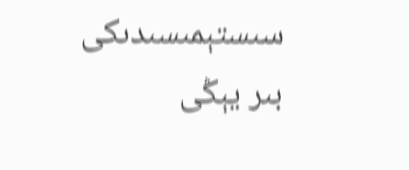سىستېمىسىدىكى بىر يېڭى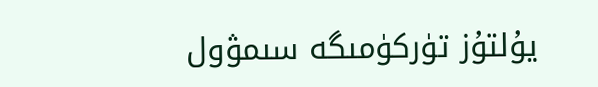يۇلتۇز تۈركۈمىگە سىمۋول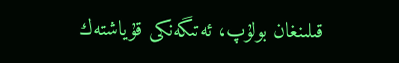قىلىنغان بولۇپ، ئەتىگەنكى قۇياشتەك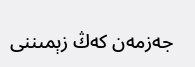جەزمەن كەڭ زېمىننى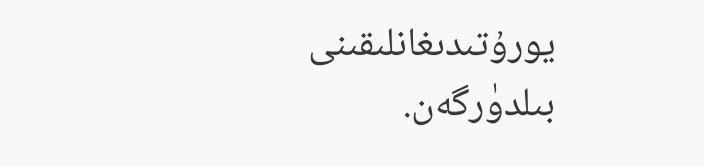يورۇتىدىغانلىقىنى بىلدۈرگەن.